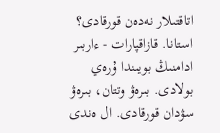اتاقتىلار نەدەن قورقادى؟
استانا. قازاقپارات - ءاربىر ادامنىڭ بويىندا ۇرەي بولادى. بىرەۋ وتتان، بىرەۋ سۋدان قورقادى. ال ەندى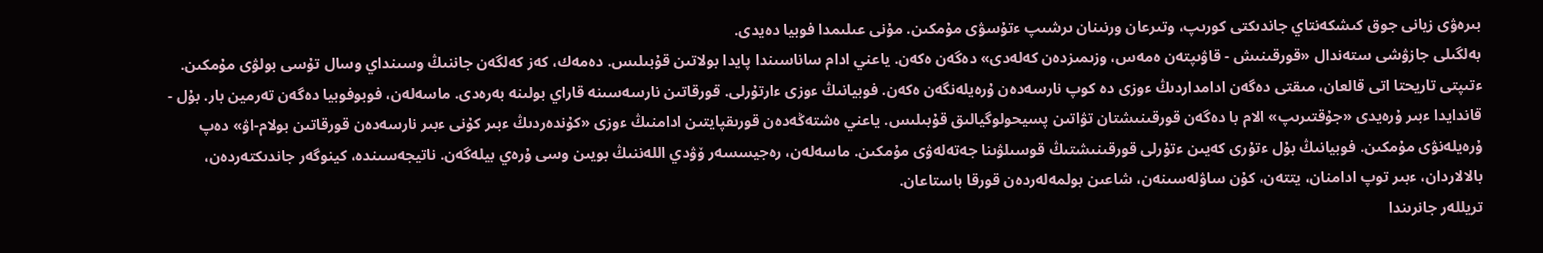بىرەۋى زيانى جوق كىشكەنتاي جاندىكتى كورىپ، وتىرعان ورنىنان ىرشىپ ءتۇسۋى مۇمكىن. مۇنى عىلىمدا فوبيا دەيدى.
بەلگىلى جازۋشى ستەندال «قورقىنىش - قاۋىپتەن ەمەس، وزىمىزدەن كەلەدى» دەگەن ەكەن. ياعني ادام ساناسىندا پايدا بولاتىن قۇبىلىس. دەمەك، كەز كەلگەن جاننىڭ وسىنداي وسال تۇسى بولۋى مۇمكىن. ءتىپتى تاريحتا اتى قالعان، مىقتى دەگەن ادامداردىڭ ءوزى دە كوپ نارسەدەن ۇرەيلەنگەن ەكەن. فوبيانىڭ ءوزى ءارتۇرلى. قورقاتىن نارسەسىنە قاراي بولىنە بەرەدى. ماسەلەن، فوبوفوبيا دەگەن تەرمين بار. بۇل - قاندايدا ءبىر ۇرەيدى «جۇقتىرىپ» الام با دەگەن قورقىنىشتان تۋاتىن پسيحولوگيالىق قۇبىلىس. ياعني ەشتەڭەدەن قورىقپايتىن ادامنىڭ ءوزى «كۇندەردىڭ ءبىر كۇنى ءبىر نارسەدەن قورقاتىن بولام-اۋ» دەپ ۇرەيلەنۋى مۇمكىن. فوبيانىڭ بۇل ءتۇرى كەيىن ءتۇرلى قورقىنىشتىڭ قوسىلۋىنا جەتەلەۋى مۇمكىن. ماسەلەن، رەجيسسەر ۆۋدي اللەننىڭ بويىن وسى ۇرەي بيلەگەن. ناتيجەسىندە، كينوگەر جاندىكتەردەن، بالالاردان، ءبىر توپ ادامنان، يتتەن، كۇن ساۋلەسىنەن، شاعىن بولمەلەردەن قورقا باستاعان.
تريللەر جانرىندا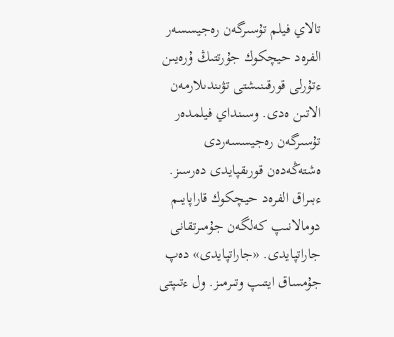تالاي فيلم تۇسىرگەن رەجيسسەر الفرەد حيچكوك جۇرتتىڭ ۇرەيىن ءتۇرلى قورقىنىشتى تۋىندىلارمەن الاتىن ەدى. وسىنداي فيلمدەر تۇسىرگەن رەجيسسەردى ەشتەڭەدەن قورىقپايدى دەرسىز. ءبىراق الفرەد حيچكوك قاراپايىم دومالانىپ كەلگەن جۇمىرتقانى جاراتپايدى. «جاراتپايدى» دەپ جۇمساق ايتىپ وتىرمىز. ول ءتىپتى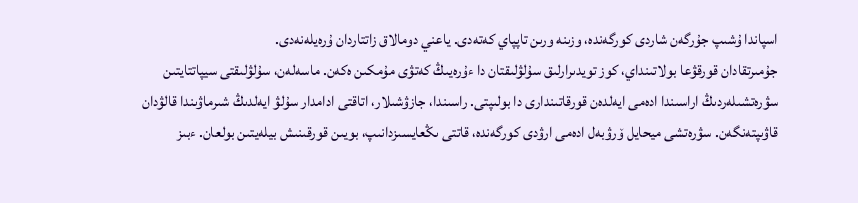اسپاندا ۇشىپ جۇرگەن شاردى كورگەندە، وزىنە ورىن تاپپاي كەتەدى. ياعني دومالاق زاتتاردان ۇرەيلەنەدى.
جۇمىرتقادان قورقۋعا بولاتىنداي، كوز تويدىرارلىق سۇلۋلىقتان دا ءۇرەيىڭ كەتۋى مۇمكىن ەكەن. ماسەلەن، سۇلۋلىقتى سيپاتتايتىن سۋرەتشىلەردىڭ اراسىندا ادەمى ايەلدەن قورقاتىندارى دا بولىپتى. راسىندا، جازۋشىلار، اتاقتى ادامدار سۇلۋ ايەلدىڭ شىرماۋىندا قالۋدان قاۋىپتەنگەن. سۋرەتشى ميحايل ۆرۋبەل ادەمى ارۋدى كورگەندە، قاتتى ىڭعايسىزدانىپ، بويىن قورقىنىش بيلەيتىن بولعان. ءبىز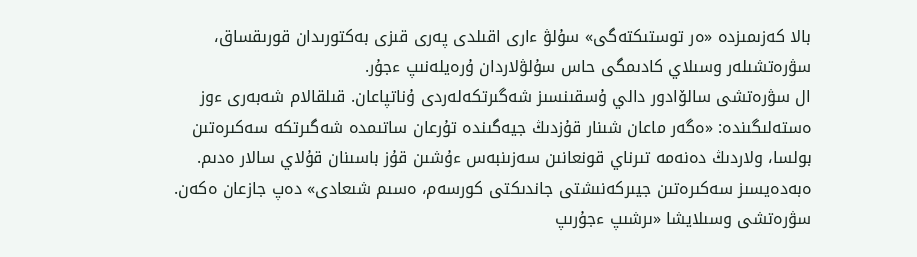بالا كەزىمىزدە «ەر توستىكتەگى» سۇلۋ ءارى اقىلدى پەرى قىزى بەكتورىدان قورىقساق، سۋرەتشىلەر وسىلاي كادىمگى حاس سۇلۋلاردان ۇرەيلەنىپ ءجۇر.
ال سۋرەتشى سالۆادور دالي ۇسقىنسىز شەگىرتكەلەردى ۇناتپاعان. قىلقالام شەبەرى ءوز ەستەلىگىندە: «ەگەر ماعان شىنار قۇزدىڭ جيەگىندە تۇرعان ساتىمدە شەگىرتكە سەكىرەتىن بولسا، ولاردىڭ دەنەمە تىرناي قونعانىن سەزىنبەس ءۇشىن قۇز باسىنان قۇلاي سالار ەدىم. ەبەدەيسىز سەكىرەتىن جيىركەنىشتى جاندىكتى كورسەم، ەسىم شىعادى» دەپ جازعان ەكەن. سۋرەتشى وسىلايشا «ىرشىپ ءجۇرىپ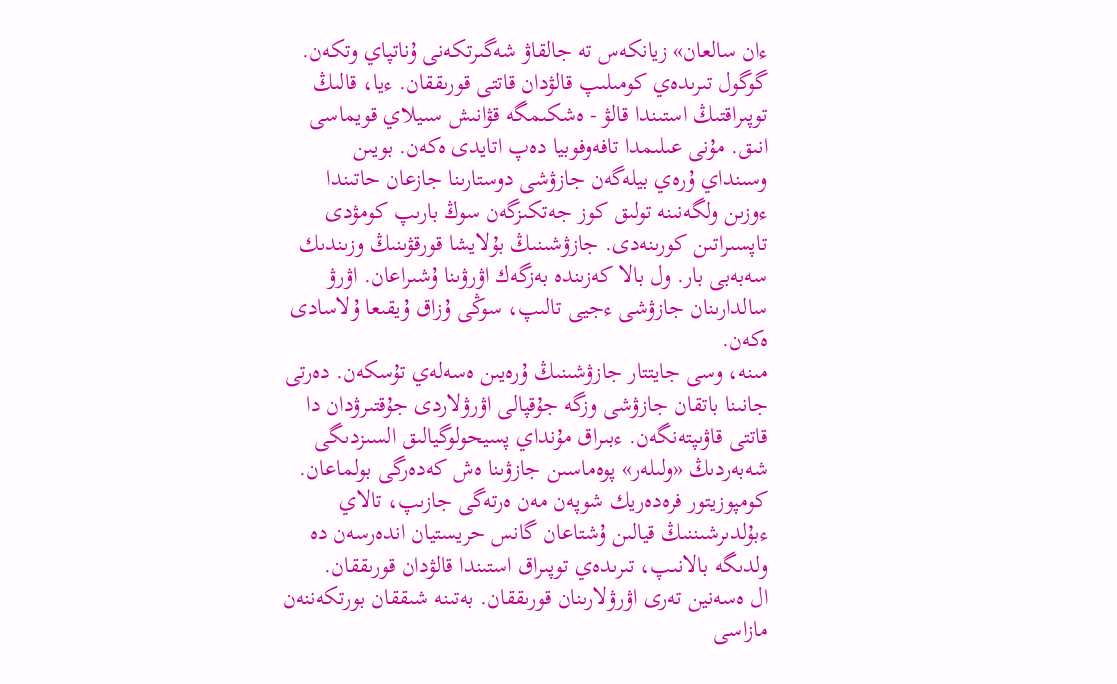ءان سالعان» زيانكەس تە جالقاۋ شەگىرتكەنى ۇناتپاي وتكەن.
گوگول تىرىدەي كومىلىپ قالۋدان قاتتى قورىققان. ءيا، قالىڭ توپىراقتىڭ استىندا قالۋ - ەشكىمگە قۋانىش سىيلاي قويماسى انىق. مۇنى عىلىمدا تافەوفوبيا دەپ اتايدى ەكەن. بويىن وسىنداي ۇرەي بيلەگەن جازۋشى دوستارىنا جازعان حاتىندا ءوزىن ولگەنىنە تولىق كوز جەتكىزگەن سوڭ بارىپ كومۋدى تاپسىراتىن كورىنەدى. جازۋشىنىڭ بۇلايشا قورقۋىنىڭ وزىندىك سەبەبى بار. ول بالا كەزىندە بەزگەك اۋرۋىنا ۇشىراعان. اۋرۋ سالدارىنان جازۋشى ءجيى تالىپ، سوڭى ۇزاق ۇيقىعا ۇلاسادى ەكەن.
مىنە، وسى جايتتار جازۋشىنىڭ ۇرەيىن ەسەلەي تۇسكەن. دەرتى جانىنا باتقان جازۋشى وزگە جۇقپالى اۋرۋلاردى جۇقتىرۋدان دا قاتتى قاۋىپتەنگەن. ءبىراق مۇنداي پسيحولوگيالىق السىزدىگى شەبەردىڭ «ولىلەر» پوەماسىن جازۋىنا ەش كەدەرگى بولماعان. كومپوزيتور فرەدەريك شوپەن مەن ەرتەگى جازىپ، تالاي ءبۇلدىرشىننىڭ قيالىن ۇشتاعان گانس حريستيان اندەرسەن دە ولدىگە بالانىپ، تىرىدەي توپىراق استىندا قالۋدان قورىققان.
ال ەسەنين تەرى اۋرۋلارىنان قورىققان. بەتىنە شىققان بورتكەننەن مازاسى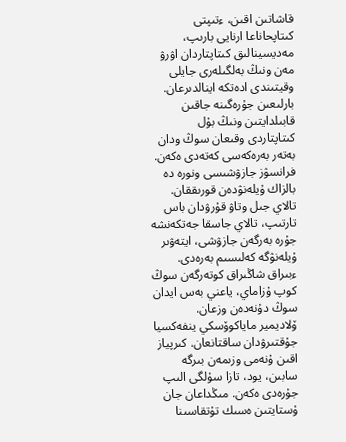قاشاتىن اقىن، ءتىپتى كىتاپحاناعا ارنايى بارىپ، مەديسينالىق كىتاپتاردان اۋرۋ مەن ونىڭ بەلگىلەرى جايلى وقيتىندى ادەتكە اينالدىرعان. بارلىعىن جۇرەگىنە جاقىن قابىلدايتىن ونىڭ بۇل كىتاپتاردى وقىعان سوڭ ودان بەتەر بەرەكەسى كەتەدى ەكەن. فرانسۋز جازۋشىسى ونورە دە بالزاك ۇيلەنۋدەن قورىققان. تالاي جىل وتاۋ قۇرۋدان باس تارتىپ، تالاي جاسقا جەتكەنشە جۇرە بەرگەن جازۋشى، ايتەۋىر ۇيلەنۋگە كەلىسىم بەرەدى. ءبىراق شاڭىراق كوتەرگەن سوڭ كوپ ۇزاماي، ياعني بەس ايدان سوڭ دۇنەدەن وزعان.
ۆلاديمير ماياكوۆسكي ينفەكسيا جۇقتىرۋدان ساقتانعان. كىرپياز اقىن ۇنەمى وزىمەن بىرگە سابىن، يود، تازا سۇلگى الىپ جۇرەدى ەكەن. مىڭداعان جان ۇستايتىن ەسىك تۇتقاسىنا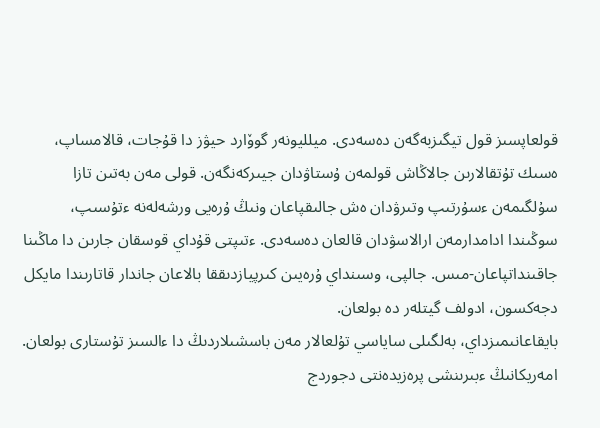قولعاپسىز قول تيگىزبەگەن دەسەدى. ميلليونەر گوۆارد حيۋز دا قۇجات، قالامساپ، ەسىك تۇتقالارىن جالاڭاش قولمەن ۇستاۋدان جيىركەنگەن. قولى مەن بەتىن تازا سۇلگىمەن ءسۇرتىپ وتىرۋدان ەش جالىقپاعان ونىڭ ۇرەيى ورشەلەنە ءتۇسىپ، سوڭىندا ادامدارمەن ارالاسۋدان قالعان دەسەدى. ءتىپتى قۇداي قوسقان جارىن دا ماڭىنا جاقىنداتپاعان-مىس. جالپى، وسىنداي ۇرەيىن كىرپيازدىققا بالاعان جاندار قاتارىندا مايكل دجەكسون، ادولف گيتلەر دە بولعان.
بايقاعانىمىزداي، بەلگىلى ساياسي تۇلعالار مەن باسشىلاردىڭ دا ءالسىز تۇستارى بولعان. امەريكانىڭ ءبىرىنشى پرەزيدەنتى دجوردج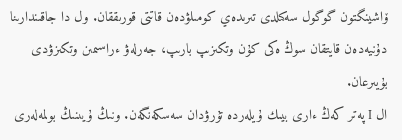ۆاشينگتون گوگول سەكىلدى تىرىدەي كومىلۋدەن قاتتى قورىققان. ول دا جاقىندارىنا دۇنيەدەن قايتقان سوڭ ەكى كۇن وتكىزىپ بارىپ، جەرلەۋ ءراسىمىن وتكىزۋدى بۇيىرعان.
ال І پەتر كەڭ ءارى بيىك ۇيلەردە تۇرۋدان سەسكەنگەن. ونىڭ ۇيىنىڭ بولمەلەرى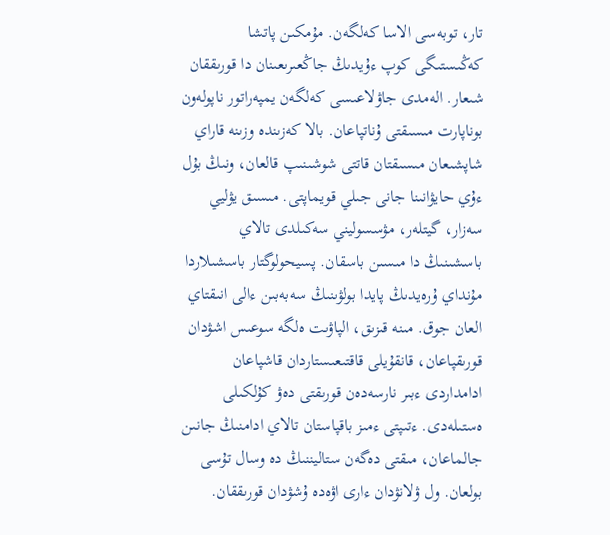تار، توبەسى الاسا كەلگەن. مۇمكىن پاتشا كەڭىستىگى كوپ ءۇيدىڭ جاڭعىرىعىنان دا قورىققان شىعار. الەمدى جاۋلاعىسى كەلگەن يمپەراتور ناپولەون بوناپارت مىسىقتى ۇناتپاعان. بالا كەزىندە وزىنە قاراي شاپشىعان مىسىقتان قاتتى شوشىنىپ قالعان، ونىڭ بۇل ءۇي حايۋانىنا جانى جىلي قويماپتى. مىسىق يۋليي سەزار، گيتلەر، مۋسسوليني سەكىلدى تالاي باسشىنىڭ دا مىسىن باسقان. پسيحولوگتار باسشىلاردا مۇنداي ۇرەيدىڭ پايدا بولۋىنىڭ سەبەبىن ءالى انىقتاي العان جوق. مىنە قىزىق، الپاۋىت ەلگە سوعىس اشۋدان قورىقپاعان، قانقۇيلى قاقتىعىستاردان قاشپاعان ادامداردى ءبىر نارسەدەن قورىقتى دەۋ كۇلكىلى ەستىلەدى. ءتىپتى ءمىز باقپاستان تالاي ادامنىڭ جانىن جالماعان، مىقتى دەگەن ستاليننىڭ دە وسال تۇسى بولعان. ول ۋلانۋدان ءارى اۋەدە ۇشۋدان قورىققان.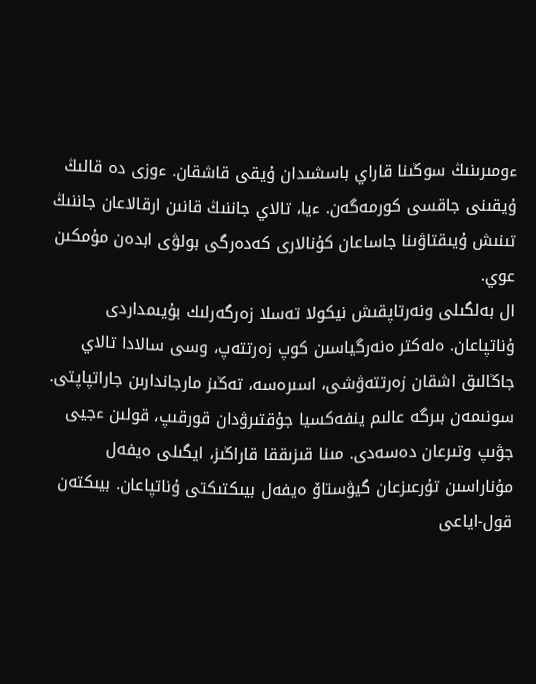ءومىرىنىڭ سوڭىنا قاراي باسشىدان ۇيقى قاشقان. ءوزى دە قالىڭ ۇيقىنى جاقسى كورمەگەن. ءيا، تالاي جاننىڭ قانىن ارقالاعان جاننىڭ تىنىش ۇيىقتاۋىنا جاساعان كۇنالارى كەدەرگى بولۋى ابدەن مۇمكىن عوي.
ال بەلگىلى ونەرتاپقىش نيكولا تەسلا زەرگەرلىك بۇيىمداردى ۇناتپاعان. ەلەكتر ەنەرگياسىن كوپ زەرتتەپ، وسى سالادا تالاي جاڭالىق اشقان زەرتتەۋشى، اسىرەسە، تەڭىز مارجاندارىن جاراتپاپتى. سونىمەن بىرگە عالىم ينفەكسيا جۇقتىرۋدان قورقىپ، قولىن ءجيى جۋىپ وتىرعان دەسەدى. مىنا قىزىققا قاراڭىز، ايگىلى ەيفەل مۇناراسىن تۇرعىزعان گيۋستاۆ ەيفەل بيىكتىكتى ۇناتپاعان. بيىكتەن قول-اياعى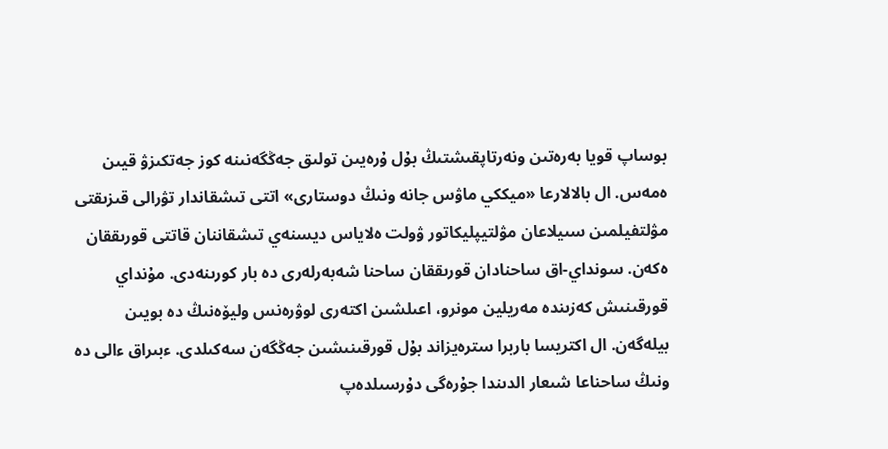بوساپ قويا بەرەتىن ونەرتاپقىشتىڭ بۇل ۇرەيىن تولىق جەڭگەنىنە كوز جەتكىزۋ قيىن ەمەس. ال بالالارعا «ميككي ماۋس جانە ونىڭ دوستارى» اتتى تىشقاندار تۋرالى قىزىقتى مۋلتفيلمىن سىيلاعان مۋلتيپليكاتور ۋولت ەلاياس ديسنەي تىشقاننان قاتتى قورىققان ەكەن. سونداي-اق ساحنادان قورىققان ساحنا شەبەرلەرى دە بار كورىنەدى. مۇنداي قورقىنىش كەزىندە مەريلين مونرو، اعىلشىن اكتەرى لوۋرەنس وليۆەنىڭ دە بويىن بيلەگەن. ال اكتريسا باربرا سترەيزاند بۇل قورقىنىشىن جەڭگەن سەكىلدى. ءبىراق ءالى دە ونىڭ ساحناعا شىعار الدىندا جۇرەگى دۇرسىلدەپ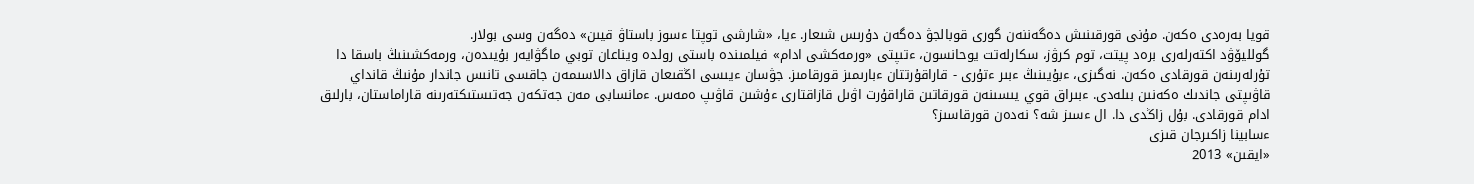قويا بەرەدى ەكەن. مۇنى قورقىنىش دەگەننەن گورى قوبالجۋ دەگەن دۇرىس شىعار. ءيا، «شارشى توپتا ءسوز باستاۋ قيىن» دەگەن وسى بولار.
گولليۆۋد اكتەرلەرى برەد پيتت، توم كرۋز، سكارلەتت يوحانسون، ءتىپتى «ورمەكشى ادام» فيلمىندە باستى رولدە ويناعان توبي ماگۋايەر بۇيىدەن، ورمەكشىنىڭ باسقا دا تۇرلەرىنەن قورقادى ەكەن. نەگىزى، ءبۇيىنىڭ ءبىر ءتۇرى - قاراقۇرتتان ءبارىمىز قورقامىز. جۋسان ءيىسى اڭقىعان قازاق دالاسىمەن جاقسى تانىس جاندار مۇنىڭ قانداي قاۋىپتى جاندىك ەكەنىن بىلەدى. ءبىراق قوي يىسىنەن قورقاتىن قاراقۇرت اۋىل قازاقتارى ءۇشىن قاۋىپ ەمەس. ءمانسابى مەن جەتكەن جەتىستىكتەرىنە قاراماستان، بارلىق ادام قورقادى. بۇل زاڭدى دا. ال ءسىز شە؟ نەدەن قورقاسىز؟
ءسابينا زاكىرجان قىزى
«ايقىن» 2013